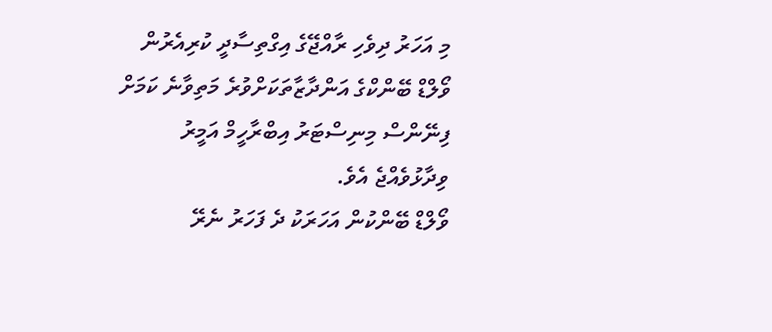މި އަހަރު ދިވެހި ރާއްޖޭގެ އިގްތިސާދީ ކުރިއެރުން ވޯލްޑް ބޭންކްގެ އަންދާޒާތަކަށްވުރެ މަތިވާނެ ކަމަށް ފިނޭންސް މިނިސްޓަރު އިބްރާހީމް އަމީރު ވިދާޅުވެއްޖެ އެވެ.
ވޯލްޑް ބޭންކުން އަހަރަކު ދެ ފަހަރު ނެރޭ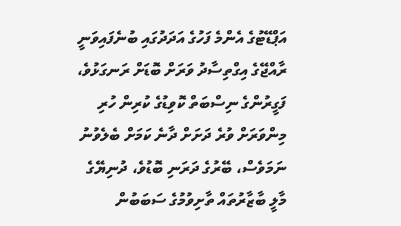އަޕްޑޭޓުގެ އެންމެ ފަހުގެ އަދަދުގައި ބުނެފައިވަނީ ރާއްޖޭގެ އިގްތިސާދު ވަރަށް ބޮޑަށް ރަނގަޅުވެ، ފަގީރުންގެ ނިސްބަތް ކޮވިޑުގެ ކުރިން ހުރި މިންވަރަށް ވުރެ ދަށަށް ދާނެ ކަމަށް ބެލެވުނު ނަމަވެސް، ބޭރުގެ ދަރަނި ބޮޑުވެ، ދުނިޔޭގެ މާލީ ބާޒާރުތައް ތާށިވުމުގެ ސަބަބުން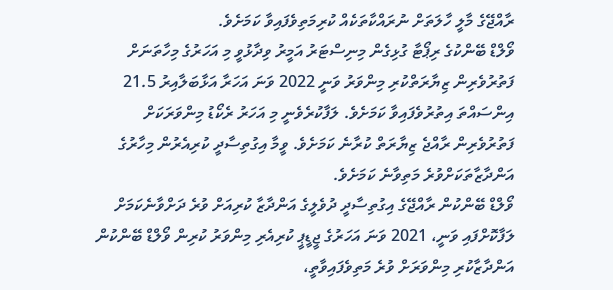ރާއްޖޭގެ މާލީ ހާލަތަށް ނުރައްކާތަކެއް ކުރިމަތިވެފައިވާ ކަމަށެވެ.
ވޯލްޑް ބޭންކުގެ ރިޕޯޓާ ގުޅިގެން މިނިސްޓަރު އަމީރު ވިދާޅުވީ މި އަހަރުގެ މިހާތަނަށް ފަތުރުވެރިން ޒިޔާރަތްކުރި މިންވަރު ވަނީ 2022 ވަނަ އަހަރާ އަޅާބަލާއިރު 21.5 އިންސައްތަ އިތުރުވެފައިވާ ކަމަށެވެ. ލަފާކުރެވެނީ މި އަހަރު ރެކޯޑު މިންވަރަކަށް ފަތުރުވެރިން ރާއްޖެ ޒިޔާރަތް ކުރާނެ ކަމަށެވެ. ވީމާ އިގުތިސާދީ ކުރިއެރުން މިހާރުގެ އަންދާޒާތަކަށްވުރެ މަތިވާނެ ކަމަށެވެ.
ވޯލްޑް ބޭންކުން ރާއްޖޭގެ އިގުތިސާދީ ދުވެލީގެ އަންދާޒާ ކުރިއަށް ވުރެ ދަށްވާނެކަމަށް ލަފާކޮށްފައި ވަނީ، 2021 ވަނަ އަހަރުގެ ޖީޑީޕީ ކުރިއެރި މިންވަރު ކުރިން ވޯލްޑް ބޭންކުން އަންދާޒާކުރި މިންވަރަށް ވުރެ މަތިވެފައިވާތީ،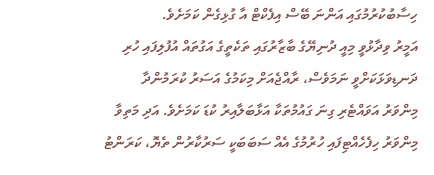ހިސާބުކުރުމުގައި އަންނަ ބޭސް އިފެކްޓް އާ ގުޅިގެން ކަމަށެވެ.
އަމީރު ވިދާޅުވީ މިއީ ދުނިޔޭގެ ބާޒާރުގައި ތަކެތީގެ އަގުތައް އުފުލިފައި ހުރި ދަނޑިވަޅަކަށްވީ ނަމަވެސް، ރާއްޖެއަށް މިކަމުގެ އަސަރު ކުރަމުންދާ މިންވަރު އަވައްޓެރި ގިނަ ގައުމުތަކާ އަޅާބަލާއިރު ކުޑަ ކަމަށެވެ. އަދި މަތިވާ މިންވަރު ހިފެހެއްޓިފައި ހުރުމުގެ އެއް ސަބަބަކީ ސަރުކާރުން ތެޔޮ، ކަރަންޓު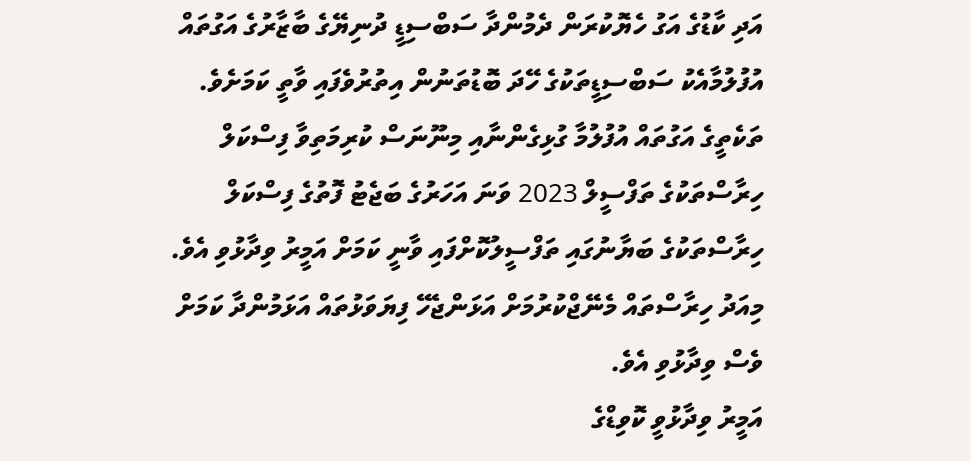އަދި ކާޑުގެ އަގު ހެޔޮކުރަން ދެމުންދާ ސަބްސިޑީ ދުނިޔޭގެ ބާޒާރުގެ އަގުތައް އުފުލުމާއެކު ސަބްސިޑީތަކުގެ ހޭދަ ބޮޑުތަނުން އިތުރުވެފައި ވާތީ ކަމަށެވެ.
ތަކެތީގެ އަގުތައް އުފުލުމާ ގުޅިގެންނާއި މިނޫނަސް ކުރިމަތިވާ ފިސްކަލް ހިރާސްތަކުގެ ތަފްސީލް 2023 ވަނަ އަހަރުގެ ބަޖެޓު ފޮތުގެ ފިސްކަލް ހިރާސްތަކުގެ ބަޔާނުގައި ތަފްސީލުކޮށްފައި ވާނީ ކަމަށް އަމީރު ވިދާޅުވި އެވެ. މިއަދު ހިރާސްތައް މެނޭޖްކުރުމަށް އަޅަންޖެހޭ ފިޔަވަޅުތައް އަޅަމުންދާ ކަމަށް ވެސް ވިދާޅުވި އެވެ.
އަމީރު ވިދާޅުވީ ކޮވިޑްގެ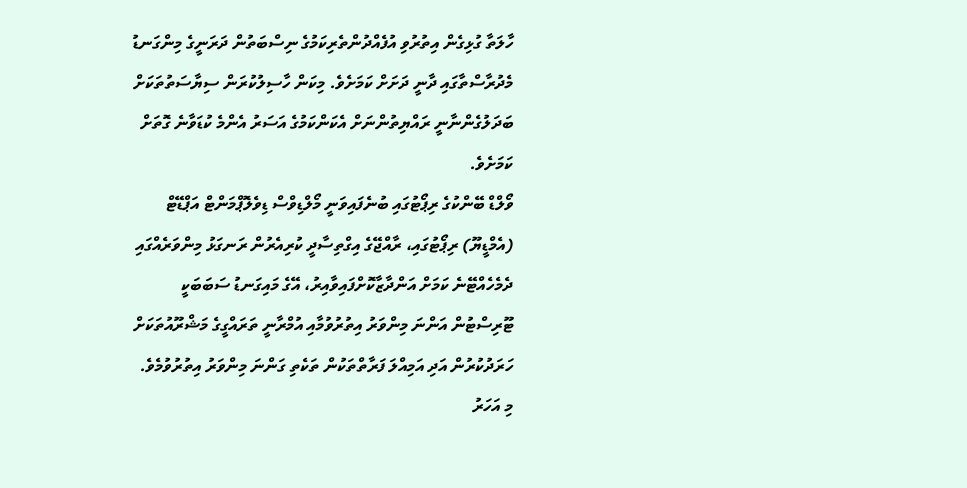ހާލަތާ ގުޅިގެން އިތުރުވި އުފެއްދުންތެރިކަމުގެ ނިސްބަތުން ދަރަނީގެ މިންގަނޑު މެދުރާސްތާގައި ދާނީ ދަށަށް ކަމަށެވެ. މިކަން ހާސިލުކުރަން ސިޔާސަތުތަކަށް ބަދަލުގެންނާނީ ރައްޔިތުންނަށް އެކަންކަމުގެ އަސަރު އެންމެ ކުޑަވާނެ ގޮތަށް ކަމަށެވެ.
ވޯލްޑް ބޭންކުގެ ރިޕޯޓުގައި ބުނެފައިވަނީ މޯލްޑިވްސް ޑިވެލޮޕްމަންޓް އަޕްޑޭޓް (އެމްޑީޔޫ) ރިޕޯޓުގައި، ރާއްޖޭގެ އިގްތިސާދީ ކުރިއެރުން ރަނގަޅު މިންވަރެއްގައި ދެމެހެއްޓޭނެ ކަމަށް އަންދާޒާކޮށްފައިވާއިރު، އޭގެ މައިގަނޑު ސަބަބަކީ ޓޫރިސްޓުން އަންނަ މިންވަރު އިތުރުވުމާއި އުމްރާނީ ތަރައްގީގެ މަޝްރޫއުތަކަށް ހަރަދުކުރުން އަދި އަމިއްލަ ފަރާތްތަކުން ތަކެތި ގަންނަ މިންވަރު އިތުރުވުމެވެ.
މި އަހަރު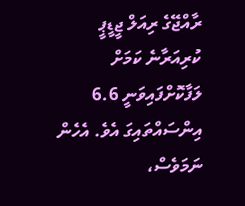ރާއްޖޭގެ ރިއަލް ޖީޑީޕީ ކުރިއަރާނެ ކަމަށް ލަފާކޮށްފައިވަނީ 6.6 އިންސައްތައިގަ އެވެ. އެހެން ނަމަވެސް،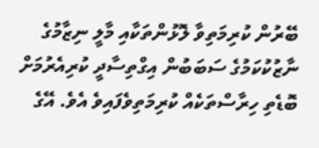ބޭރުން ކުރިމަތިވާ ލޮޅުންތަކާއި މާލީ ނިޒާމުގެ ނާޒުކުކަމުގެ ސަބަބުން އިގްތިސާދީ ކުރިއެރުމަށް ބޮޑެތި ހިރާސްތަކެއް ކުރިމަތިވެފައިވެ އެވެ. އޭގެ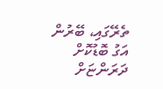ތެރޭގައި، ބޭރުން އަގު ބޮޑުކޮށް ދަރަންޏަށް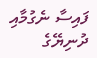ފައިސާ ނެގުމާއި ދުނިޔޭގެ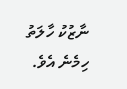ނާޒުކު ހާލަތު ހިމެނެ އެވެ.